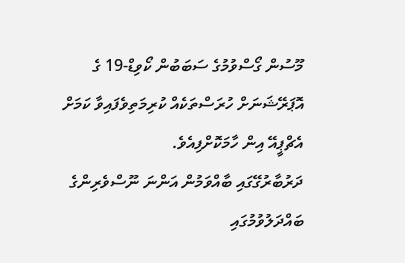މޫސުން ގޯސްވުމުގެ ސަބަބުން ކޯވިޑް-19 ގެ އޮޕަރޭޝަނަށް ހުރަސްތަކެއް ކުރިމަތިވެފައިވާ ކަމަށް އެޗްޕީއޭ އިން ހާމަކޮށްފިއެވެ.
ދަރުބާރުގޭގައި ބާއްވަމުން އަންނަ ނޫސްވެރިންގެ ބައްދަލުވުމުގައި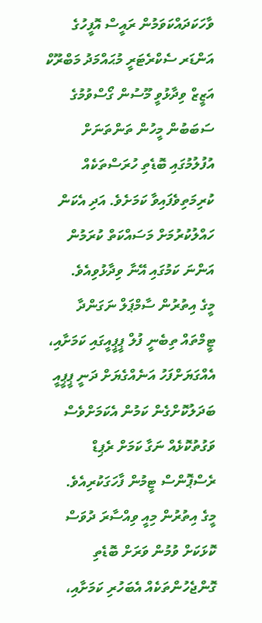ވާހަކަދައްކަވަމުން ރައީސް އޮފީހުގެ އަންޑަރ ސެކްރެޓަރީ މުޙައްމަދު މަބްރޫކް އަޒީޒް ވިދާޅުވީ މޫސުން ގޯސްވުމުގެ ސަބަބުން މީހުން ތަންތަނަށް އުފުލުމުގައި ބޮޑެތި ހުރަސްތަކެއް ކުރިމަތިވެފައިވާ ކަމަށެވެ. އަދި އެކަން ހައްލުކުރުމަށް މަސައްކަތް ކުރަމުން އަންނަ ކަމުގައި އޭނާ ވިދާޅުވިއެވެ.
މީގެ އިތުރުން ސާމްޕަލް ނަގަންދާ ޓީމްތައް ތިބެނީ ފުލް ޕީޕީއީގައި ކަމަށާއި، އެއްގަޔަށްފަހު އަނެއްގެޔަށް ދަނީ ޕީޕީއީ ބަދަލުކޮށްގެން ކަމުން އެކަމަށްވެސް ވަގުތުކޮޅެއް ނަގާ ކަމަށް ރެޕިޑް ރެސްޕޮންސް ޓީމުން ފާހަގަކުރިއެވެ.
މީގެ އިތުރުން މިއީ ވިއްސާރަ ދުވަސް ކޮޅަކަށް ވުމުން ވަރަށް ބޮޑެތި ގޮންޖެހުންތަކެއް އެބަހުރި ކަމަށާއި،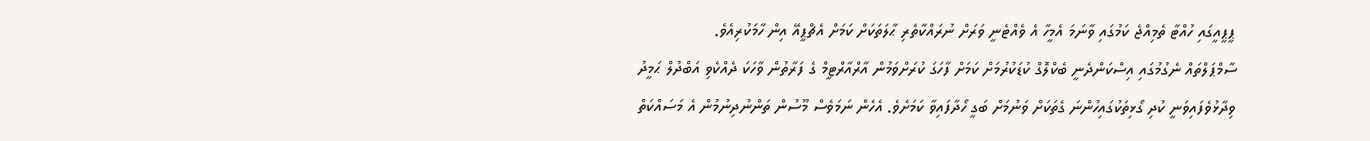ޕީޕީއީގައި ހުއްޓާ ތެމިއްޖެ ކަމުގައި ވާނަމަ އެމީހާ އެ ވެއްޓެނީ ވަރަށް ނުރައްކާތެރި ޙާލަތަކަށް ކަމަށް އެޗްޕީއޭ އިން ހާމަކުރިއެވެ.
ސާމްޕަލްތައް ނެގުމުގައި އިސްކަންދެނީ ބެކްލޮގް ކުޑަކުރުމަށް ކަމަށް ފާހަގަ ކުރަށްވަމުން އާރްއާރްޓީމް ގެ ފަރާތުން ވާހަކަ ދެއްކެވި އަބްދުލް ޙަމީދު ވިދާޅުވެފައިވަނީ ކުދި ގޯޅިތަކުގައިހުންނަ ގެތަކަށް ވަނުމަށް ބަގީ ހޯދާފައިވާ ކަމަށެވެ. އެހެން ނަމަވެސް މޫސުން ތަންނުދިނުމުން އެ މަސައްކަތް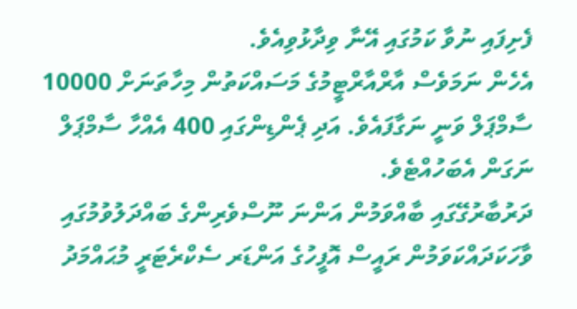ފެށިފައި ނުވާ ކަމުގައި އޭނާ ވިދާޅުވިއެވެ.
އެހެން ނަމަވެސް އާރްއާރްޓީމުގެ މަސައްކަތުން މިހާތަނަށް 10000 ސާމްޕަލް ވަނީ ނަގާފައެވެ. އަދި ޕެންޑިންގައި 400 އެއްހާ ސާމްޕަލް ނަގަން އެބަހުއްޓެވެ.
ދަރުބާރުގޭގައި ބާއްވަމުން އަންނަ ނޫސްވެރިންގެ ބައްދަލުވުމުގައި ވާހަކަދައްކަވަމުން ރައީސް އޮފީހުގެ އަންޑަރ ސެކްރެޓަރީ މުޙައްމަދު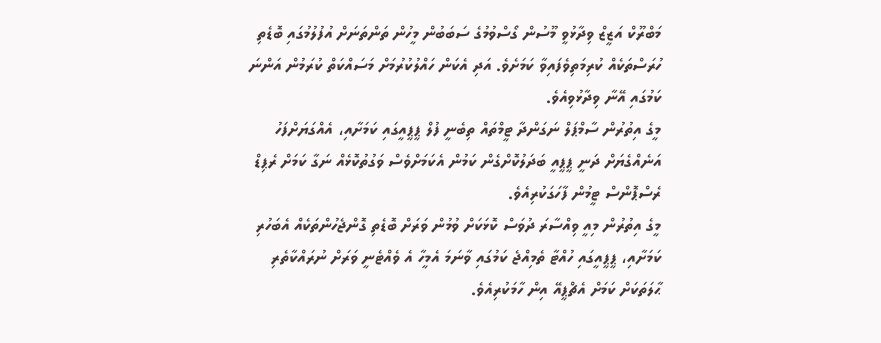މަބްރޫކް އަޒީޒް ވިދާޅުވީ މޫސުން ގޯސްވުމުގެ ސަބަބުން މީހުން ތަންތަނަށް އުފުލުމުގައި ބޮޑެތި ހުރަސްތަކެއް ކުރިމަތިވެފައިވާ ކަމަށެވެ. އަދި އެކަން ހައްލުކުރުމަށް މަސައްކަތް ކުރަމުން އަންނަ ކަމުގައި އޭނާ ވިދާޅުވިއެވެ.
މީގެ އިތުރުން ސާމްޕަލް ނަގަންދާ ޓީމްތައް ތިބެނީ ފުލް ޕީޕީއީގައި ކަމަށާއި، އެއްގަޔަށްފަހު އަނެއްގެޔަށް ދަނީ ޕީޕީއީ ބަދަލުކޮށްގެން ކަމުން އެކަމަށްވެސް ވަގުތުކޮޅެއް ނަގާ ކަމަށް ރެޕިޑް ރެސްޕޮންސް ޓީމުން ފާހަގަކުރިއެވެ.
މީގެ އިތުރުން މިއީ ވިއްސާރަ ދުވަސް ކޮޅަކަށް ވުމުން ވަރަށް ބޮޑެތި ގޮންޖެހުންތަކެއް އެބަހުރި ކަމަށާއި، ޕީޕީއީގައި ހުއްޓާ ތެމިއްޖެ ކަމުގައި ވާނަމަ އެމީހާ އެ ވެއްޓެނީ ވަރަށް ނުރައްކާތެރި ޙާލަތަކަށް ކަމަށް އެޗްޕީއޭ އިން ހާމަކުރިއެވެ.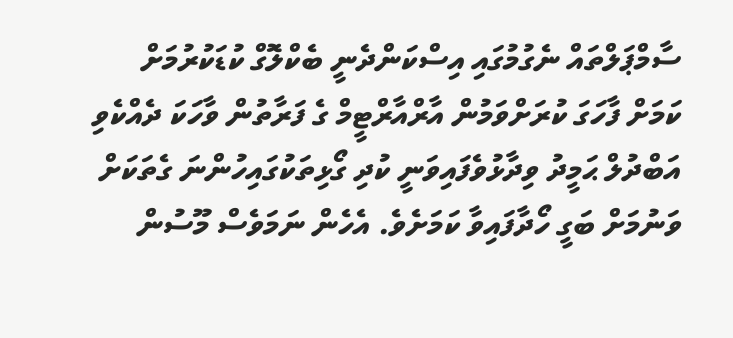ސާމްޕަލްތައް ނެގުމުގައި އިސްކަންދެނީ ބެކްލޮގް ކުޑަކުރުމަށް ކަމަށް ފާހަގަ ކުރަށްވަމުން އާރްއާރްޓީމް ގެ ފަރާތުން ވާހަކަ ދެއްކެވި އަބްދުލް ޙަމީދު ވިދާޅުވެފައިވަނީ ކުދި ގޯޅިތަކުގައިހުންނަ ގެތަކަށް ވަނުމަށް ބަގީ ހޯދާފައިވާ ކަމަށެވެ. އެހެން ނަމަވެސް މޫސުން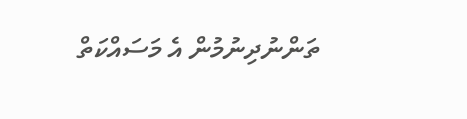ތަންނުދިނުމުން އެ މަސައްކަތް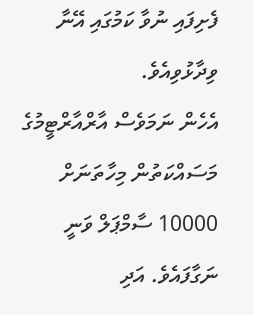ފެށިފައި ނުވާ ކަމުގައި އޭނާ ވިދާޅުވިއެވެ.
އެހެން ނަމަވެސް އާރްއާރްޓީމުގެ މަސައްކަތުން މިހާތަނަށް 10000 ސާމްޕަލް ވަނީ ނަގާފައެވެ. އަދި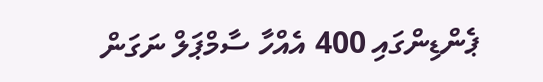ޕެންޑިންގައި 400 އެއްހާ ސާމްޕަލް ނަގަން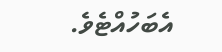އެބަހުއްޓެވެ.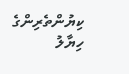ކިޔުންތެރިންގެ ހިޔާލު